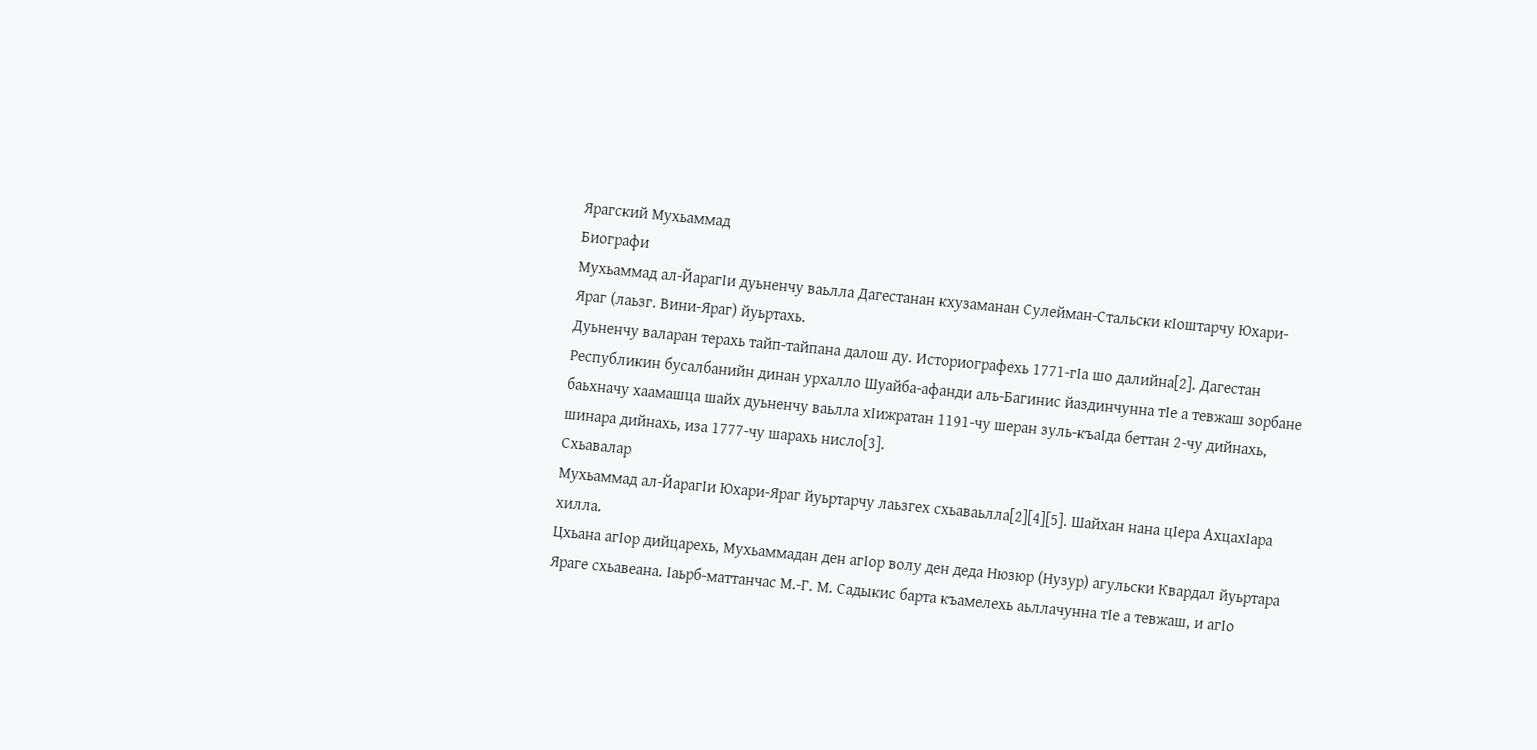Ярагский Мухьаммад
Биографи
Мухьаммад ал-ЙарагӀи дуьненчу ваьлла Дагестанан кхузаманан Сулейман-Стальски кӀоштарчу Юхари-Яраг (лаьзг. Вини-Яраг) йуьртахь.
Дуьненчу валаран терахь тайп-тайпана далош ду. Историографехь 1771-гӀа шо далийна[2]. Дагестан Республикин бусалбанийн динан урхалло Шуайба-афанди аль-Багинис йаздинчунна тӀе а тевжаш зорбане баьхначу хаамашца шайх дуьненчу ваьлла хӀижратан 1191-чу шеран зуль-къаӀда беттан 2-чу дийнахь, шинара дийнахь, иза 1777-чу шарахь нисло[3].
Схьавалар
Мухьаммад ал-ЙарагIи Юхари-Яраг йуьртарчу лаьзгех схьаваьлла[2][4][5]. Шайхан нана цӀера АхцахӀара хилла.
Цхьана агӀор дийцарехь, Мухьаммадан ден агӀор волу ден деда Нюзюр (Нузур) агульски Квардал йуьртара Яраге схьавеана. Ӏаьрб-маттанчас М.-Г. М. Садыкис барта къамелехь аьллачунна тӀе а тевжаш, и агӀо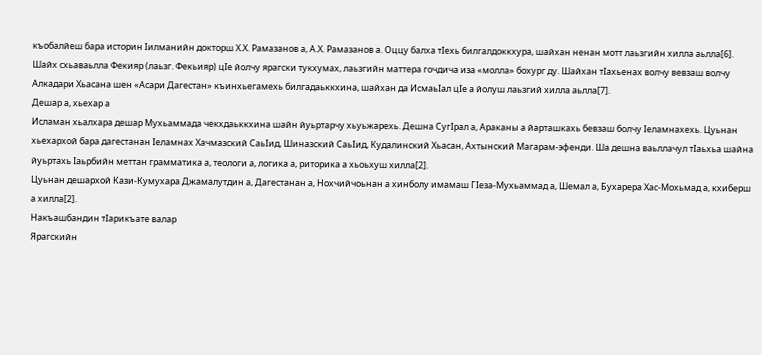къобалйеш бара историн Ӏилманийн докторш Х.Х. Рамазанов а, А.Х. Рамазанов а. Оццу балха тӀехь билгалдоккхура, шайхан ненан мотт лаьзгийн хилла аьлла[6].
Шайх схьаваьлла Фекияр (лаьзг. Фекьияр) цӀе йолчу ярагски тукхумах, лаьзгийн маттера гочдича иза «молла» бохург ду. Шайхан тӀахьенах волчу вевзаш волчу Алкадари Хьасана шен «Асари Дагестан» къинхьегамехь билгадаьккхина, шайхан да ИсмаьӀал цӀе а йолуш лаьзгий хилла аьлла[7].
Дешар а, хьехар а
Исламан хьалхара дешар Мухьаммада чекхдаьккхина шайн йуьртарчу хьуьжарехь. Дешна СугӀрал а, Араканы а йарташкахь бевзаш болчу Ӏеламнахехь. Цуьнан хьехархой бара дагестанан Ӏеламнах Хачмазский СаьӀид, Шиназский СаьӀид, Кудалинский Хьасан, Ахтынский Магарам-эфенди. Ша дешна ваьллачул тӀаьхьа шайна йуьртахь Ӏаьрбийн меттан грамматика а, теологи а, логика а, риторика а хьоьхуш хилла[2].
Цуьнан дешархой Кази-Кумухара Джамалутдин а, Дагестанан а, Нохчийчоьнан а хинболу имамаш ГӀеза-Мухьаммад а, Шемал а, Бухарера Хас-Мохьмад а, кхиберш а хилла[2].
Накъашбандин тӀарикъате валар
Ярагскийн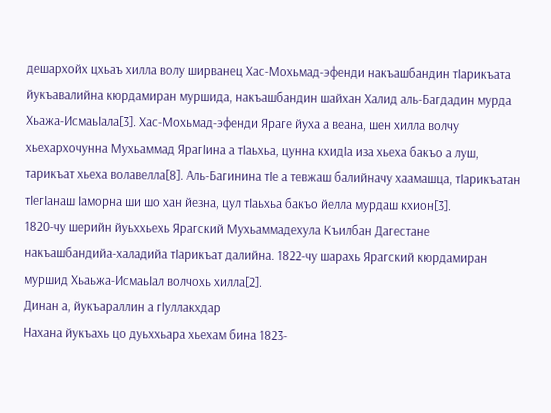дешархойх цхьаъ хилла волу ширванец Хас-Мохьмад-эфенди накъашбандин тӀарикъата йукъавалийна кюрдамиран муршида, накъашбандин шайхан Халид аль-Багдадин мурда Хьажа-ИсмаьӀала[3]. Хас-Мохьмад-эфенди Яраге йуха а веана, шен хилла волчу хьехархочунна Мухьаммад ЯрагӀина а тӀаьхьа, цунна кхидӀа иза хьеха бакъо а луш, тарикъат хьеха волавелла[8]. Аль-Багинина тӀе а тевжаш балийначу хаамашца, тӀарикъатан тӀегӀанаш Ӏаморна ши шо хан йезна, цул тӀаьхьа бакъо йелла мурдаш кхион[3].
1820-чу шерийн йуьххьехь Ярагский Мухьаммадехула Къилбан Дагестане накъашбандийа-халадийа тӀарикъат далийна. 1822-чу шарахь Ярагский кюрдамиран муршид Хьаьжа-ИсмаьӀал волчохь хилла[2].
Динан а, йукъараллин а гӀуллакхдар
Нахана йукъахь цо дуьххьара хьехам бина 1823-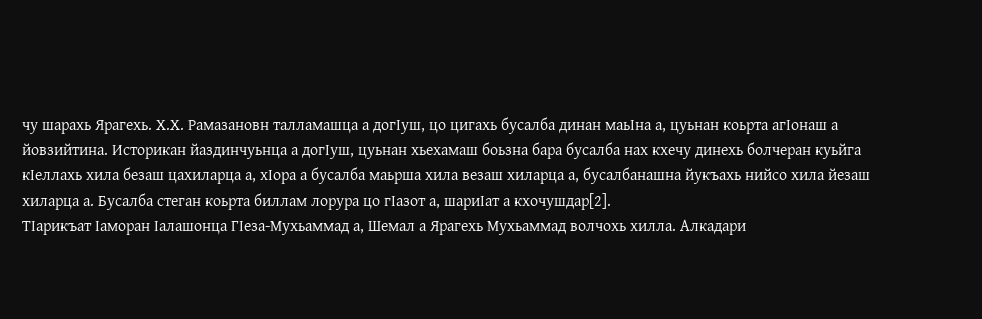чу шарахь Ярагехь. Х.Х. Рамазановн талламашца а догӀуш, цо цигахь бусалба динан маьӀна а, цуьнан коьрта агӀонаш а йовзийтина. Историкан йаздинчуьнца а догӀуш, цуьнан хьехамаш боьзна бара бусалба нах кхечу динехь болчеран куьйга кӀеллахь хила безаш цахиларца а, хӀора а бусалба маьрша хила везаш хиларца а, бусалбанашна йукъахь нийсо хила йезаш хиларца а. Бусалба стеган коьрта биллам лорура цо гӀазот а, шариӀат а кхочушдар[2].
ТӀарикъат Ӏаморан Ӏалашонца ГӀеза-Мухьаммад а, Шемал а Ярагехь Мухьаммад волчохь хилла. Алкадари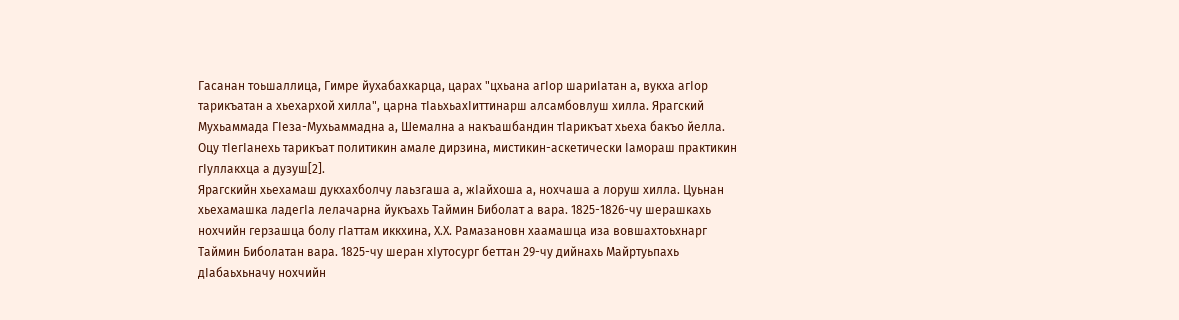Гасанан тоьшаллица, Гимре йухабахкарца, царах "цхьана агӀор шариӀатан а, вукха агӀор тарикъатан а хьехархой хилла", царна тӀаьхьахӀиттинарш алсамбовлуш хилла. Ярагский Мухьаммада ГӀеза-Мухьаммадна а, Шемална а накъашбандин тӀарикъат хьеха бакъо йелла. Оцу тӀегӀанехь тарикъат политикин амале дирзина, мистикин-аскетически Ӏамораш практикин гӀуллакхца а дузуш[2].
Ярагскийн хьехамаш дукхахболчу лаьзгаша а, жӀайхоша а, нохчаша а лоруш хилла. Цуьнан хьехамашка ладегӀа лелачарна йукъахь Таймин Биболат а вара. 1825-1826-чу шерашкахь нохчийн герзашца болу гӀаттам иккхина, Х.Х. Рамазановн хаамашца иза вовшахтоьхнарг Таймин Биболатан вара. 1825-чу шеран хӀутосург беттан 29-чу дийнахь Майртуьпахь дӀабаьхьначу нохчийн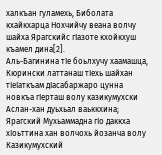халкъан гуламехь, Биболата кхайкхарца Нохчийчу веана волчу шайха Ярагскийс гӀазоте кхойкхуш къамел дина[2].
Аль-Багинина тӀе боьлхучу хаамашца, Кюрински латтанаш тӀехь шайхан тӀеӀаткъам дӀасабаржаро цунна новкъа гӀерташ волу казикумухски Аслан-хан дуьхьал ваьккхина; Ярагский Мухьаммадна гӀо даккха хӀоьттина хан волчохь йозанча волу Казикумухский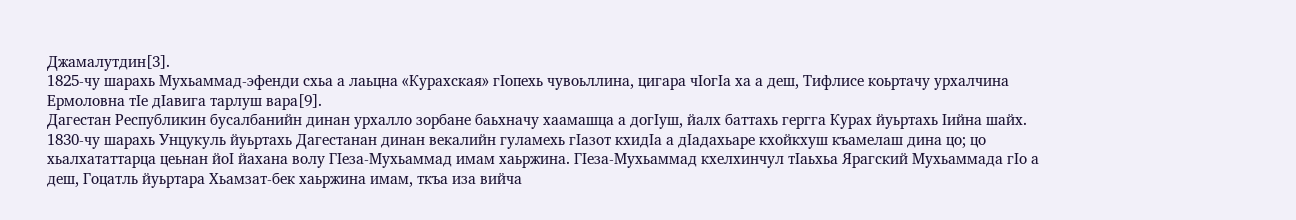Джамалутдин[3].
1825-чу шарахь Мухьаммад-эфенди схьа а лаьцна «Курахская» гӀопехь чувоьллина, цигара чӀогӀа ха а деш, Тифлисе коьртачу урхалчина Ермоловна тӀе дӀавига тарлуш вара[9].
Дагестан Республикин бусалбанийн динан урхалло зорбане баьхначу хаамашца а догӀуш, йалх баттахь гергга Курах йуьртахь Ӏийна шайх. 1830-чу шарахь Унцукуль йуьртахь Дагестанан динан векалийн гуламехь гӀазот кхидӀа а дӀадахьаре кхойкхуш къамелаш дина цо; цо хьалхататтарца цеьнан йоӀ йахана волу ГӀеза-Мухьаммад имам хаьржина. ГӀеза-Мухьаммад кхелхинчул тӀаьхьа Ярагский Мухьаммада гӀо а деш, Гоцатль йуьртара Хьамзат-бек хаьржина имам, ткъа иза вийча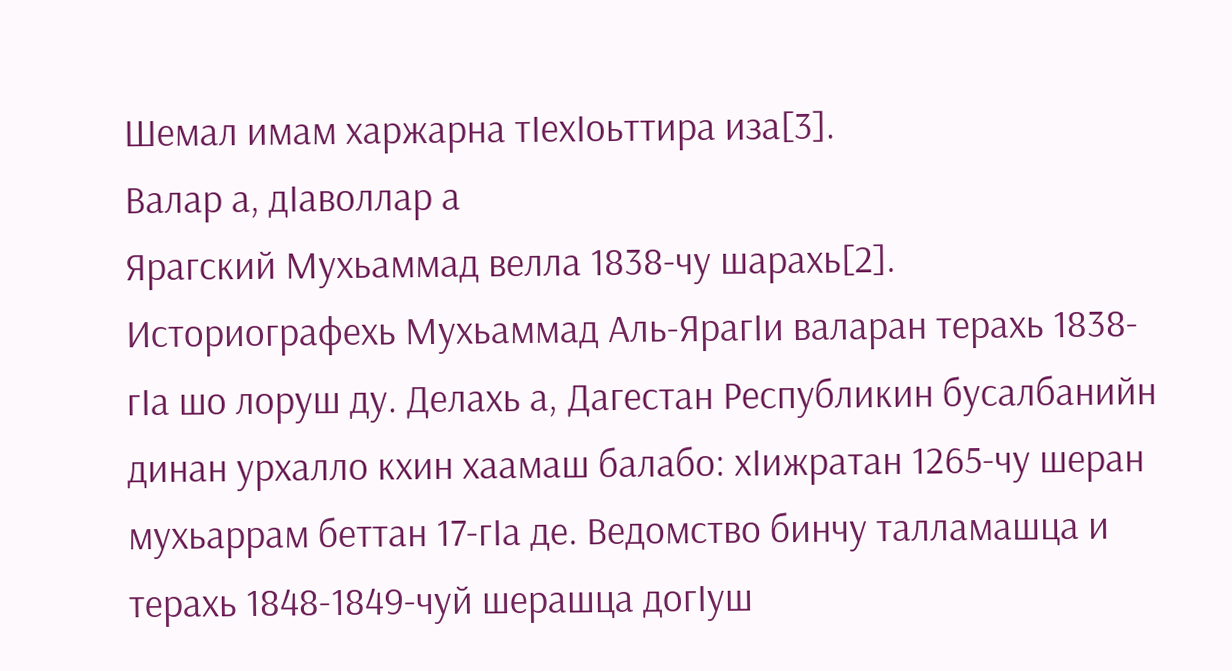Шемал имам харжарна тӀехӀоьттира иза[3].
Валар а, дӀаволлар а
Ярагский Мухьаммад велла 1838-чу шарахь[2]. Историографехь Мухьаммад Аль-ЯрагӀи валаран терахь 1838-гӀа шо лоруш ду. Делахь а, Дагестан Республикин бусалбанийн динан урхалло кхин хаамаш балабо: хӀижратан 1265-чу шеран мухьаррам беттан 17-гӀа де. Ведомство бинчу талламашца и терахь 1848-1849-чуй шерашца догӀуш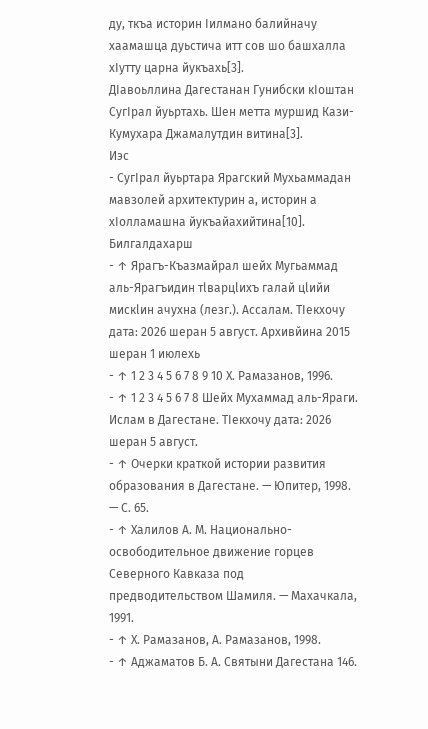ду, ткъа историн Ӏилмано балийначу хаамашца дуьстича итт сов шо башхалла хӀутту царна йукъахь[3].
ДӀавоьллина Дагестанан Гунибски кӀоштан СугӀрал йуьртахь. Шен метта муршид Кази-Кумухара Джамалутдин витина[3].
Иэс
- СугӀрал йуьртара Ярагский Мухьаммадан мавзолей архитектурин а, историн а хӀолламашна йукъайахийтина[10].
Билгалдахарш
- ↑ Ярагъ-Къазмайрал шейх Мугьаммад аль-Ярагъидин тӏварцӏихъ галай цӏийи мискӏин ачухна (лезг.). Ассалам. ТӀекхочу дата: 2026 шеран 5 август. Архивйина 2015 шеран 1 июлехь
- ↑ 1 2 3 4 5 6 7 8 9 10 Х. Рамазанов, 1996.
- ↑ 1 2 3 4 5 6 7 8 Шейх Мухаммад аль-Яраги. Ислам в Дагестане. ТӀекхочу дата: 2026 шеран 5 август.
- ↑ Очерки краткой истории развития образования в Дагестане. — Юпитер, 1998. — С. 65.
- ↑ Халилов А. М. Национально-освободительное движение горцев Северного Кавказа под предводительством Шамиля. — Махачкала, 1991.
- ↑ Х. Рамазанов, А. Рамазанов, 1998.
- ↑ Аджаматов Б. А. Святыни Дагестана 146.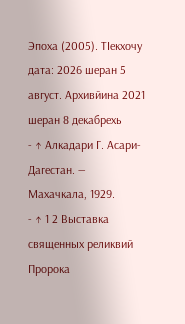Эпоха (2005). ТӀекхочу дата: 2026 шеран 5 август. Архивйина 2021 шеран 8 декабрехь
- ↑ Алкадари Г. Асари-Дагестан. — Махачкала, 1929.
- ↑ 1 2 Выставка священных реликвий Пророка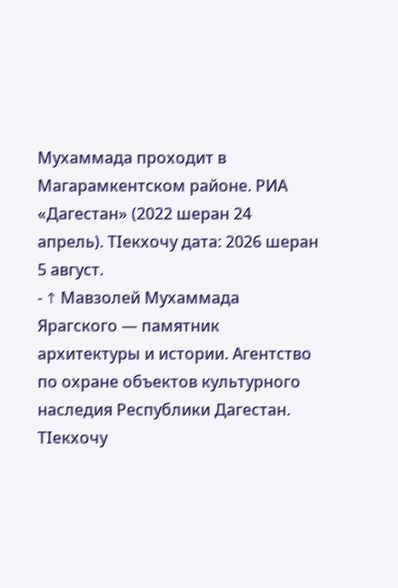Мухаммада проходит в Магарамкентском районе. РИА «Дагестан» (2022 шеран 24 апрель). ТӀекхочу дата: 2026 шеран 5 август.
- ↑ Мавзолей Мухаммада Ярагского — памятник архитектуры и истории. Агентство по охране объектов культурного наследия Республики Дагестан. ТӀекхочу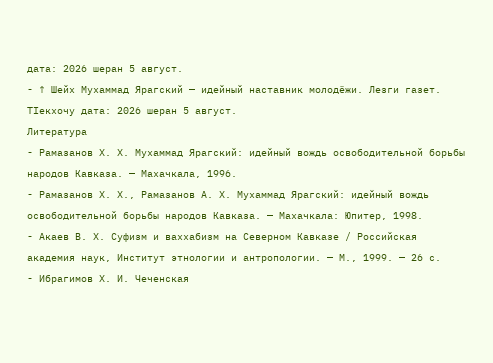дата: 2026 шеран 5 август.
- ↑ Шейх Мухаммад Ярагский — идейный наставник молодёжи. Лезги газет. ТӀекхочу дата: 2026 шеран 5 август.
Литература
- Рамазанов Х. Х. Мухаммад Ярагский: идейный вождь освободительной борьбы народов Кавказа. — Махачкала, 1996.
- Рамазанов Х. Х., Рамазанов А. Х. Мухаммад Ярагский: идейный вождь освободительной борьбы народов Кавказа. — Махачкала: Юпитер, 1998.
- Акаев В. Х. Суфизм и ваххабизм на Северном Кавказе / Российская академия наук, Институт этнологии и антропологии. — М., 1999. — 26 с.
- Ибрагимов Х. И. Чеченская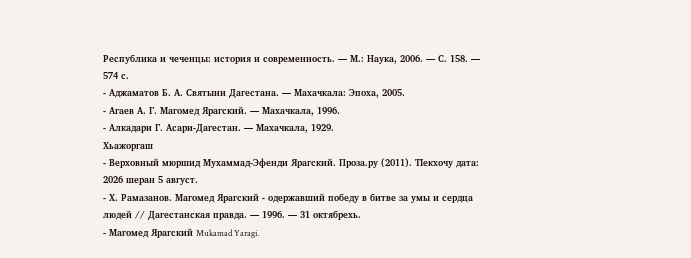Республика и чеченцы: история и современность. — М.: Наука, 2006. — С. 158. — 574 с.
- Аджаматов Б. А. Святыни Дагестана. — Махачкала: Эпоха, 2005.
- Агаев А. Г. Магомед Ярагский. — Махачкала, 1996.
- Алкадари Г. Асари-Дагестан. — Махачкала, 1929.
Хьажоргаш
- Верховный мюршид Мухаммад-Эфенди Ярагский. Проза.ру (2011). ТӀекхочу дата: 2026 шеран 5 август.
- Х. Рамазанов. Магомед Ярагский - одержавший победу в битве за умы и сердца людей // Дагестанская правда. — 1996. — 31 октябрехь.
- Магомед Ярагский Mukamad Yaragi.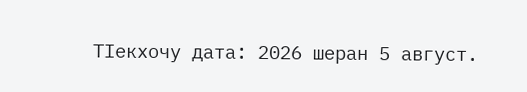ТӀекхочу дата: 2026 шеран 5 август.